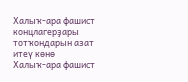Халыҡ-ара фашист концлагерҙары тотҡондарын азат итеү көнө
Халыҡ-ара фашист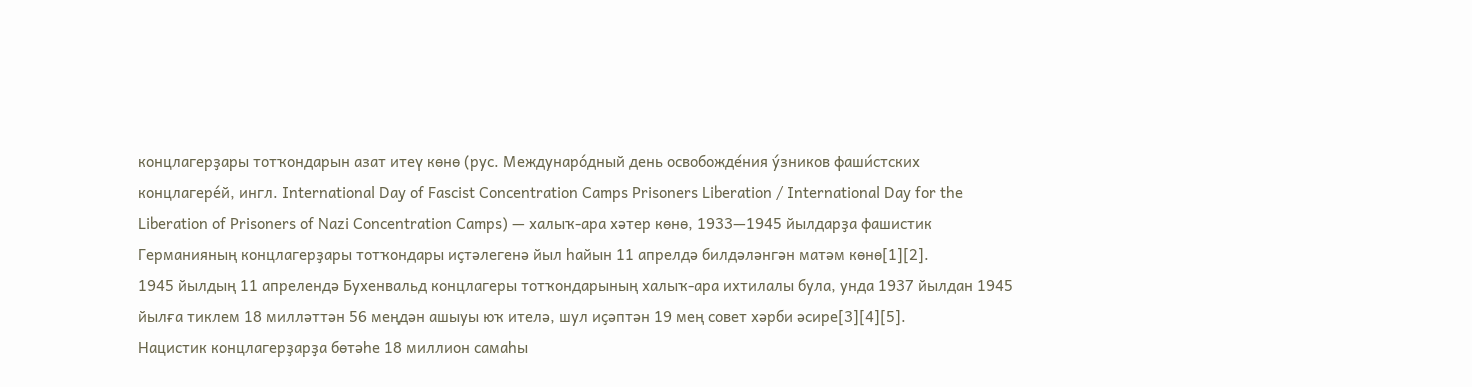концлагерҙары тотҡондарын азат итеү көнө (рус. Междунаро́дный день освобожде́ния у́зников фаши́стских концлагере́й, ингл. International Day of Fascist Concentration Camps Prisoners Liberation / International Day for the Liberation of Prisoners of Nazi Concentration Camps) — халыҡ-ара хәтер көнө, 1933—1945 йылдарҙа фашистик Германияның концлагерҙары тотҡондары иҫтәлегенә йыл һайын 11 апрелдә билдәләнгән матәм көнө[1][2].
1945 йылдың 11 апрелендә Бухенвальд концлагеры тотҡондарының халыҡ-ара ихтилалы була, унда 1937 йылдан 1945 йылға тиклем 18 милләттән 56 меңдән ашыуы юҡ ителә, шул иҫәптән 19 мең совет хәрби әсире[3][4][5].
Нацистик концлагерҙарҙа бөтәһе 18 миллион самаһы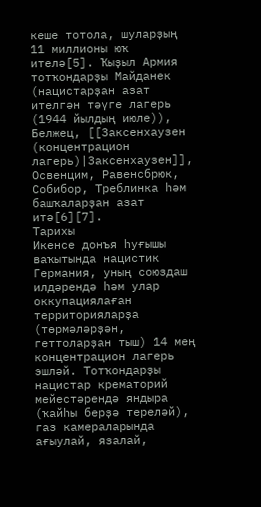кеше тотола, шуларҙың 11 миллионы юҡ ителә[5]. Ҡыҙыл Армия тотҡондарҙы Майданек (нацистарҙан азат ителгән тәүге лагерь (1944 йылдың июле)), Белжец, [[Заксенхаузен (концентрацион лагерь)|Заксенхаузен]], Освенцим, Равенсбрюк, Собибор, Треблинка һәм башҡаларҙан азат итә[6][7].
Тарихы
Икенсе донъя һуғышы ваҡытында нацистик Германия, уның союздаш илдәрендә һәм улар оккупациялаған территорияларҙа (төрмәләрҙән, геттоларҙан тыш) 14 мең концентрацион лагерь эшләй. Тотҡондарҙы нацистар крематорий мейестәрендә яндыра (ҡайһы берҙә тереләй), газ камераларында ағыулай, язалай,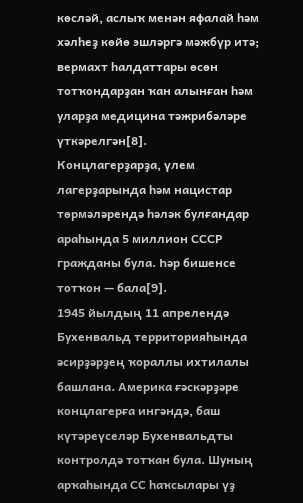көсләй, аслыҡ менән яфалай һәм хәлһеҙ көйө эшләргә мәжбүр итә; вермахт һалдаттары өсөн тотҡондарҙан ҡан алынған һәм уларҙа медицина тәжрибәләре үткәрелгән[8].
Концлагерҙарҙа, үлем лагерҙарында һәм нацистар төрмәләрендә һәләк булғандар араһында 5 миллион СССР гражданы була. Һәр бишенсе тотҡон — бала[9].
1945 йылдың 11 апрелендә Бухенвальд территорияһында әсирҙәрҙең ҡораллы ихтилалы башлана. Америка ғәскәрҙәре концлагерға ингәндә, баш күтәреүселәр Бухенвальдты контролдә тотҡан була. Шуның арҡаһында СС һаҡсылары үҙ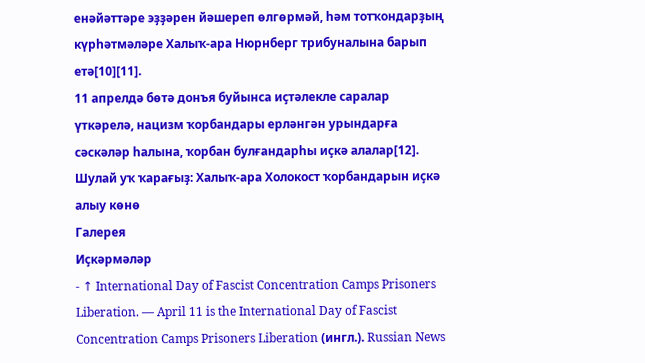енәйәттәре эҙҙәрен йәшереп өлгөрмәй, һәм тотҡондарҙың күрһәтмәләре Халыҡ-ара Нюрнберг трибуналына барып етә[10][11].
11 апрелдә бөтә донъя буйынса иҫтәлекле саралар үткәрелә, нацизм ҡорбандары ерләнгән урындарға сәскәләр һалына, ҡорбан булғандарһы иҫкә алалар[12].
Шулай уҡ ҡарағыҙ: Халыҡ-ара Холокост ҡорбандарын иҫкә алыу көнө
Галерея
Иҫкәрмәләр
- ↑ International Day of Fascist Concentration Camps Prisoners Liberation. — April 11 is the International Day of Fascist Concentration Camps Prisoners Liberation (ингл.). Russian News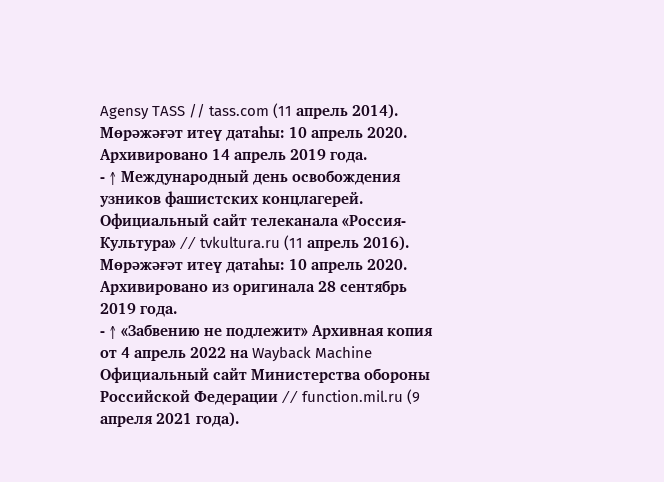Agensy TASS // tass.com (11 апрель 2014). Мөрәжәғәт итеү датаһы: 10 апрель 2020. Архивировано 14 апрель 2019 года.
- ↑ Международный день освобождения узников фашистских концлагерей. Официальный сайт телеканала «Россия-Культура» // tvkultura.ru (11 апрель 2016). Мөрәжәғәт итеү датаһы: 10 апрель 2020. Архивировано из оригинала 28 сентябрь 2019 года.
- ↑ «Забвению не подлежит» Архивная копия от 4 апрель 2022 на Wayback Machine Официальный сайт Министерства обороны Российской Федерации // function.mil.ru (9 апреля 2021 года).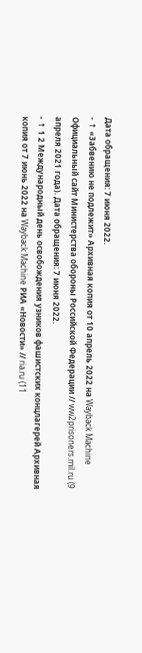Дата обращения: 7 июня 2022.
- ↑ «Забвению не подлежит» Архивная копия от 10 апрель 2022 на Wayback Machine Официальный сайт Министерства обороны Российской Федерации // ww2prisoners.mil.ru (9 апреля 2021 года). Дата обращения: 7 июня 2022.
- ↑ 1 2 Международный день освобождения узников фашистских концлагерей Архивная копия от 7 июнь 2022 на Wayback Machine РИА «Новости» // ria.ru (11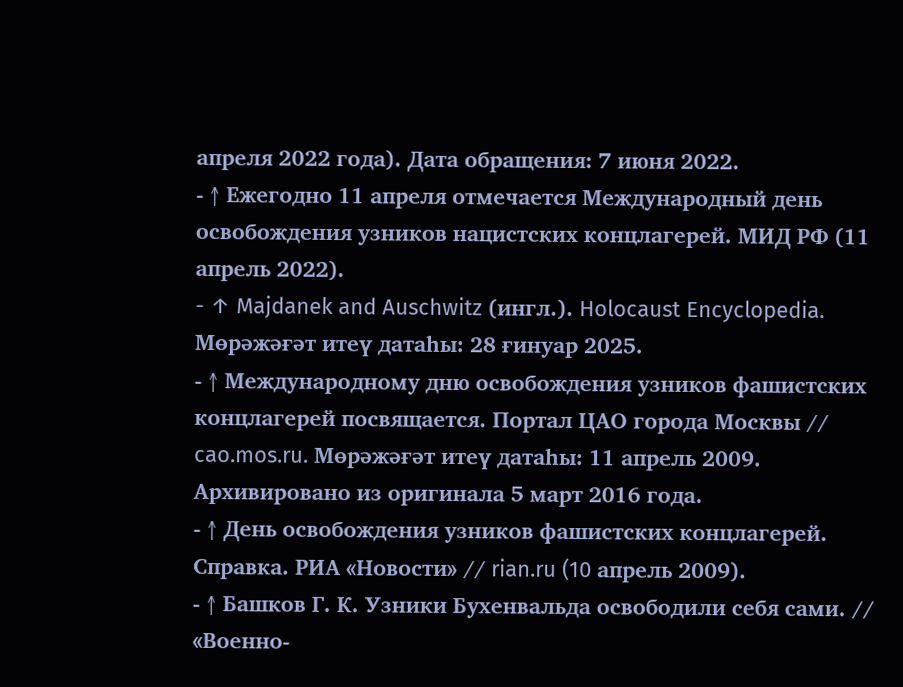апреля 2022 года). Дата обращения: 7 июня 2022.
- ↑ Ежегодно 11 апреля отмечается Международный день освобождения узников нацистских концлагерей. МИД РФ (11 апрель 2022).
- ↑ Majdanek and Auschwitz (ингл.). Holocaust Encyclopedia. Мөрәжәғәт итеү датаһы: 28 ғинуар 2025.
- ↑ Международному дню освобождения узников фашистских концлагерей посвящается. Портал ЦАО города Москвы // cao.mos.ru. Мөрәжәғәт итеү датаһы: 11 апрель 2009. Архивировано из оригинала 5 март 2016 года.
- ↑ День освобождения узников фашистских концлагерей. Справка. РИА «Новости» // rian.ru (10 апрель 2009).
- ↑ Башков Г. К. Узники Бухенвальда освободили себя сами. // «Военно-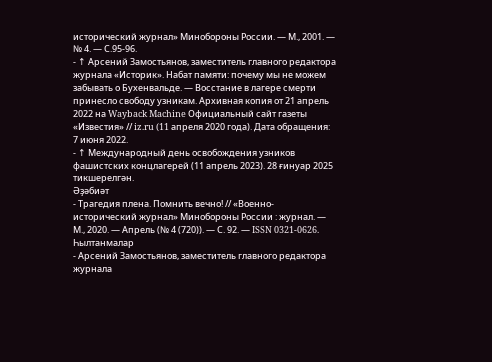исторический журнал» Минобороны России. — М., 2001. — № 4. — С.95-96.
- ↑ Арсений Замостьянов, заместитель главного редактора журнала «Историк». Набат памяти: почему мы не можем забывать о Бухенвальде. — Восстание в лагере смерти принесло свободу узникам. Архивная копия от 21 апрель 2022 на Wayback Machine Официальный сайт газеты «Известия» // iz.ru (11 апреля 2020 года). Дата обращения: 7 июня 2022.
- ↑ Международный день освобождения узников фашистских концлагерей (11 апрель 2023). 28 ғинуар 2025 тикшерелгән.
Әҙәбиәт
- Трагедия плена. Помнить вечно! // «Военно-исторический журнал» Минобороны России : журнал. — М., 2020. — Апрель (№ 4 (720)). — С. 92. — ISSN 0321-0626.
Һылтанмалар
- Арсений Замостьянов, заместитель главного редактора журнала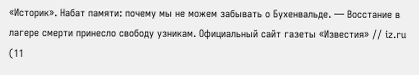«Историк». Набат памяти: почему мы не можем забывать о Бухенвальде. — Восстание в лагере смерти принесло свободу узникам. Официальный сайт газеты «Известия» // iz.ru (11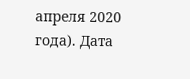апреля 2020 года). Дата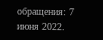обращения: 7 июня 2022.